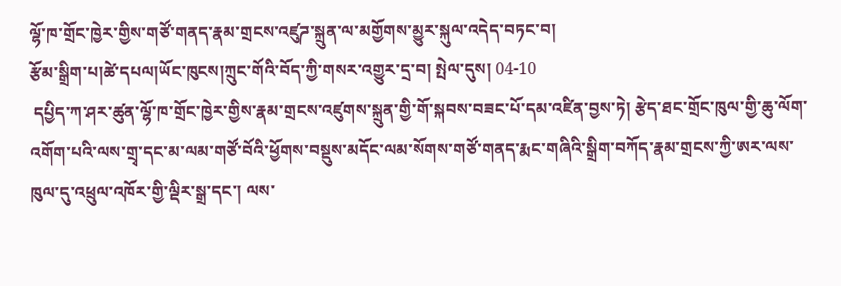ལྷོ་ཁ་གྲོང་ཁྱེར་གྱིས་གཙོ་གནད་རྣམ་གྲངས་འཛུཌ་སྐྲུན་ལ་མགྱོགས་མྱུར་སྐུལ་འདེད་བཏང་བ།
རྩོམ་སྒྲིག་པ།ཚེ་དཔལ།ཡོང་ཁུངས།ཀྲུང་གོའི་བོད་ཀྱི་གསར་འགྱུར་དྲ་བ། སྤེལ་དུས། 04-10
 དཔྱིད་ཀ་ཤར་ཚུན་ལྷོ་ཁ་གྲོང་ཁྱེར་གྱིས་རྣམ་གྲངས་འཛུགས་སྐྲུན་གྱི་གོ་སྐབས་བཟང་པོ་དམ་འཛིན་བྱས་ཏེ། རྩེད་ཐང་གྲོང་ཁུལ་གྱི་ཆུ་ལོག་འགོག་པའི་ལས་གྲྭ་དང་མ་ལམ་གཙོ་བོའི་ཕྱོགས་བསྡུས་མདོང་ལམ་སོགས་གཙོ་གནད་རྨང་གཞིའི་སྒྲིག་བཀོད་རྣམ་གྲངས་ཀྱི་ཨར་ལས་ཁུལ་དུ་འཕྲུལ་འཁོར་གྱི་ལྡིར་སྒྲ་དང་། ལས་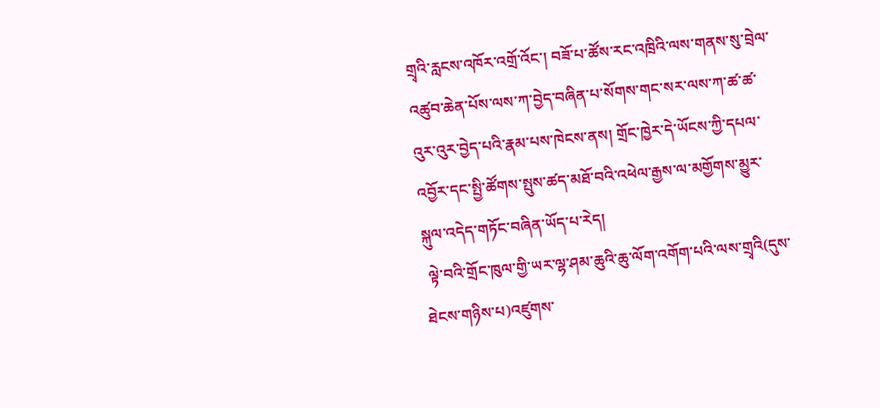གྲྭའི་རླངས་འཁོར་འགྲོ་འོང་། བཟོ་པ་ཚོས་རང་འཁྲིའི་ལས་གནས་སུ་བྲེལ་འཚུབ་ཆེན་པོས་ལས་ཀ་བྱེད་བཞིན་པ་སོགས་གང་སར་ལས་ཀ་ཚ་ཚ་འུར་འུར་བྱེད་པའི་རྣམ་པས་ཁེངས་ནས། གྲོང་ཁྱེར་དེ་ཡོངས་ཀྱི་དཔལ་འབྱོར་དང་སྤྱི་ཚོགས་སྤུས་ཚད་མཐོ་བའི་འཕེལ་རྒྱས་ལ་མགྱོགས་མྱུར་སྐུལ་འདེད་གཏོང་བཞིན་ཡོད་པ་རེད།
 ལྟེ་བའི་གྲོང་ཁུལ་གྱི་ཡར་ལྷ་ཤམ་ཆུའི་ཆུ་ལོག་འགོག་པའི་ལས་གྲྭའི(དུས་ཐེངས་གཉིས་པ)འཛུགས་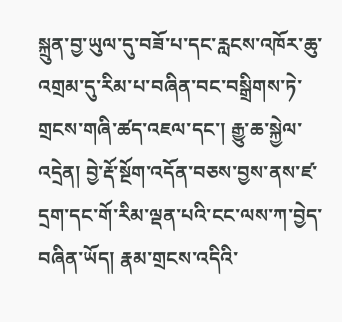སྐྲུན་བྱ་ཡུལ་དུ་བཟོ་པ་དང་རླངས་འཁོར་ཆུ་འགྲམ་དུ་རིམ་པ་བཞིན་བང་བསྒྲིགས་ཏེ་གྲངས་གཞི་ཚད་འཇལ་དང་། རྒྱུ་ཆ་སྐྱེལ་འདྲེན། བྱེ་རྡོ་སྔོག་འདོན་བཅས་བྱས་ནས་ཛ་དྲག་དང་གོ་རིམ་ལྡན་པའི་ངང་ལས་ཀ་བྱེད་བཞིན་ཡོད། རྣམ་གྲངས་འདིའི་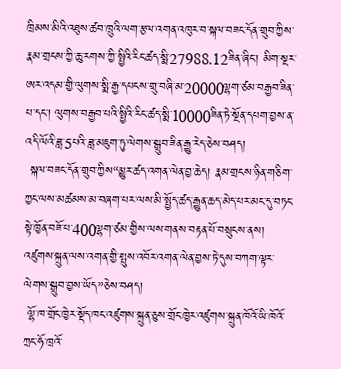ཁྲིམས་མིའི་འཐུས་ཚབ་ཁྲུའི་ལག་རྩལ་འགན་འཁུར་བ་སྐལ་བཟང་དོན་གྲུབ་ཀྱིས་རྣམ་གྲངས་ཀྱི་ཆུ་རགས་ཀྱི་སྤྱིའི་རིང་ཚད་སྨི་27988.12ཟིན་ཞིང་། མིག་སྔར་ཨར་འདམ་གྱི་ལུགས་སྨི་རྒྱ་དཔངས་གྲུ་བཞི་མ་20000ལྷག་ཙམ་བརྒྱབ་ཟིན་པ་དང་། ལུགས་བརྒྱབ་པའི་སྤྱིའི་རིང་ཚད་སྨི་10000ཟིན་ཏེ་སྔོན་དཔག་བྱས་ན་འདི་ལོའི་ཟླ་5པའི་ཟླ་མཇུག་ཏུ་ལེགས་སྒྲུབ་ཟིན་རྒྱུ་རེད་ཅེས་བཤད།
 སྐལ་བཟང་དོན་གྲུབ་ཀྱིས“མྱུར་ཚད་འགན་ལེན་བྱ་ཆེད། རྣམ་གྲངས་ཉིན་གཅིག་ཀྱང་ལས་མཚམས་མ་བཞག་པར་ལས་མི་སྤྱོད་ཚད་རྒྱུན་ཆད་མེད་པར་མང་དུ་བཏང་སྟེ་ཁྱོན་བཟོ་པ་400ལྷག་ཙམ་གྱིས་ལས་གནས་བརྟན་པོ་བསྲུངས་ནས། འཛུགས་སྐྲུན་ལས་འགན་གྱི་སྤུས་འབོར་འགན་ལེན་བྱས་ཏེ་དུས་བཀག་ལྟར་ལེགས་སྒྲུབ་བྱས་ཡོད”ཅེས་བཤད།
 ལྷོ་ཁ་གྲོང་ཁྱེར་སྡོད་ཁང་འཛུགས་སྐྲུན་ཅུས་གྲོང་ཁྱེར་འཛུགས་སྐྲུན་ཁོའོ་ཡི་ཁོའོ་ཀྲང་ཧོ་ཁྲའོ་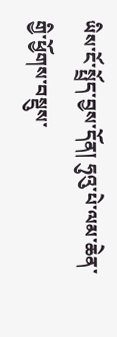ཡིས་ངོ་སྤྲོད་བྱས་དོན། ཧུའུ་པེ་ལམ་ཆེན་གྱི་ཕྱོགས་བསྡུས་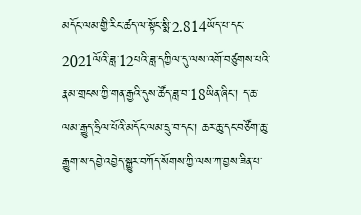མདོང་ལམ་གྱི་རིང་ཚད་ལ་སྟོང་སྨི་2.814ཡོད་པ་དང་2021ལོའི་ཟླ་12པའི་ཟླ་དཀྱིལ་དུ་ལས་འགོ་བཙུགས་པའི་རྣམ་གྲངས་ཀྱི་གན་རྒྱའི་དུས་ཚོད་ཟླ་བ་18ཡིན་ཞིང་། ད་ཆ་ལམ་རྒྱུད་ཧྲིལ་པོའི་མདོང་ལམ་དྲུ་བ་དང་། ཆར་ཆུ་དང་བཙོག་ཆུ་རྒྱུག་ས་དབྱེ་འབྱེད་སྒྱུར་བཀོད་སོགས་ཀྱི་ལས་ཀ་བྱས་ཟིན་པ་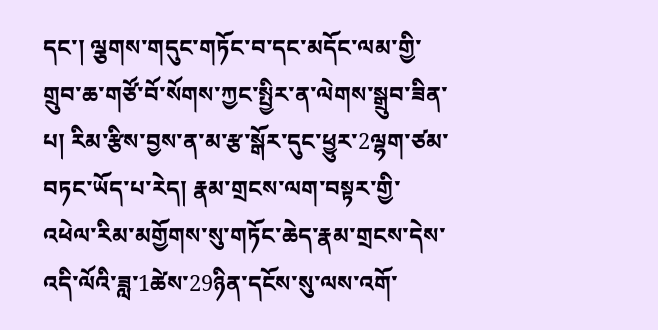དང་། ལྕགས་གདུང་གཏོང་བ་དང་མདོང་ལམ་གྱི་གྲུབ་ཆ་གཙོ་བོ་སོགས་ཀྱང་སྤྱིར་ན་ལེགས་སྒྲུབ་ཟིན་པ། རིམ་རྩིས་བྱས་ན་མ་རྩ་སྒོར་དུང་ཕྱུར་2ལྷག་ཙམ་བཏང་ཡོད་པ་རེད། རྣམ་གྲངས་ལག་བསྟར་གྱི་འཕེལ་རིམ་མགྱོགས་སུ་གཏོང་ཆེད་རྣམ་གྲངས་དེས་འདི་ལོའི་ཟླ་1ཚེས་29ཉིན་དངོས་སུ་ལས་འགོ་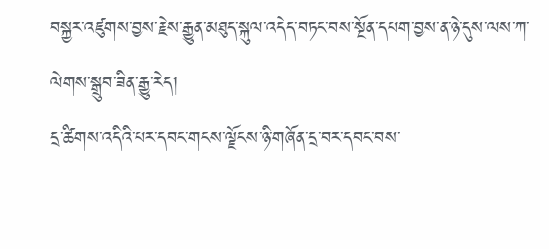བསྐྱར་འཛུགས་བྱས་རྗེས་རྒྱུན་མཐུད་སྐུལ་འདེད་བཏང་བས་སྔོན་དཔག་བྱས་ན་ཉེ་དུས་ལས་ཀ་ལེགས་སྒྲུབ་ཟིན་རྒྱུ་རེད།
དྲ་ཚིགས་འདིའི་པར་དབང་གངས་ལྗོངས་ཉི་གཞོན་དྲ་བར་དབང་བས་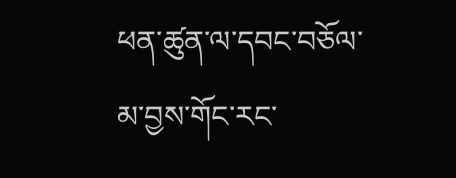ཕན་ཚུན་ལ་དབང་བཅོལ་མ་བྱས་གོང་རང་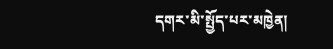དགར་མི་སྤྱོད་པར་མཁྱེན།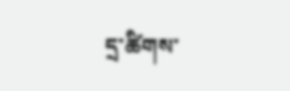དྲ་ཚིགས་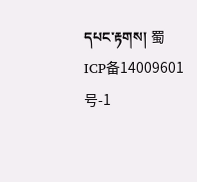དཔང་རྟགས། 蜀ICP备14009601号-1